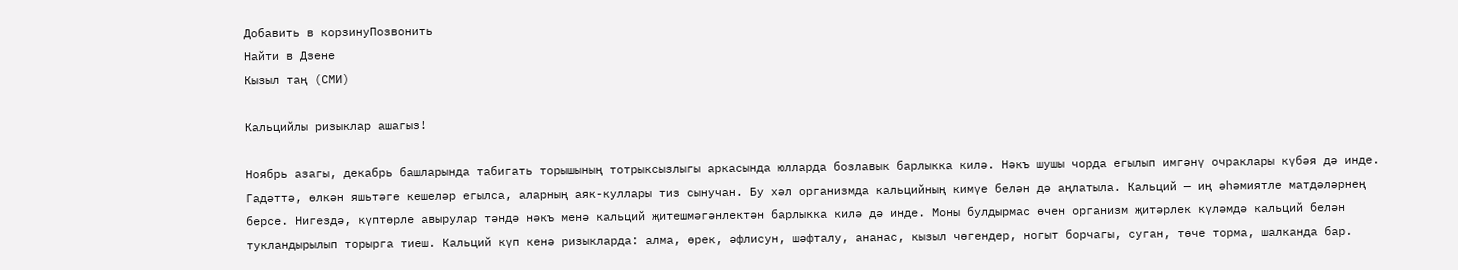Добавить в корзинуПозвонить
Найти в Дзене
Кызыл таң (СМИ)

Кальцийлы ризыклар ашагыз!

Ноябрь азагы, декабрь башларында табигать торышының тотрыксызлыгы аркасында юлларда бозлавык барлыкка килә. Нәкъ шушы чорда егылып имгәнү очраклары күбәя дә инде. Гадәттә, өлкән яшьтәге кешеләр егылса, аларның аяк-куллары тиз сынучан. Бу хәл организмда кальцийның кимүе белән дә аңлатыла. Кальций — иң әһәмиятле матдәләрнең берсе. Нигездә, күптөрле авырулар тәндә нәкъ менә кальций җитешмәгәнлектән барлыкка килә дә инде. Моны булдырмас өчен организм җитәрлек күләмдә кальций белән тукландырылып торырга тиеш. Кальций күп кенә ризыкларда: алма, өрек, әфлисун, шәфталу, ананас, кызыл чөгендер, ногыт борчагы, суган, төче торма, шалканда бар.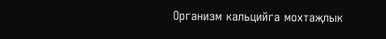Организм кальцийга мохтаҗлык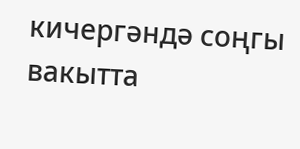кичергәндә соңгы вакытта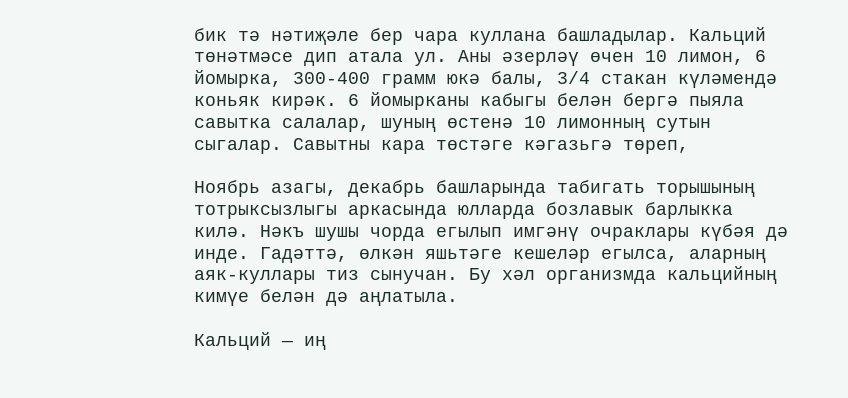бик тә нәтиҗәле бер чара куллана башладылар. Кальций төнәтмәсе дип атала ул. Аны әзерләү өчен 10 лимон, 6 йомырка, 300-400 грамм юкә балы, 3/4 стакан күләмендә коньяк кирәк. 6 йомырканы кабыгы белән бергә пыяла савытка салалар, шуның өстенә 10 лимонның сутын сыгалар. Савытны кара төстәге кәгазьгә төреп,

Ноябрь азагы, декабрь башларында табигать торышының тотрыксызлыгы аркасында юлларда бозлавык барлыкка килә. Нәкъ шушы чорда егылып имгәнү очраклары күбәя дә инде. Гадәттә, өлкән яшьтәге кешеләр егылса, аларның аяк-куллары тиз сынучан. Бу хәл организмда кальцийның кимүе белән дә аңлатыла.

Кальций — иң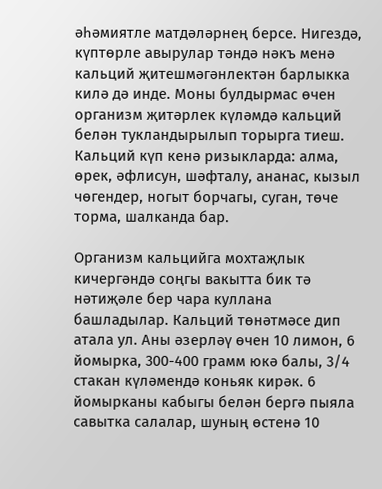әһәмиятле матдәләрнең берсе. Нигездә, күптөрле авырулар тәндә нәкъ менә кальций җитешмәгәнлектән барлыкка килә дә инде. Моны булдырмас өчен организм җитәрлек күләмдә кальций белән тукландырылып торырга тиеш. Кальций күп кенә ризыкларда: алма, өрек, әфлисун, шәфталу, ананас, кызыл чөгендер, ногыт борчагы, суган, төче торма, шалканда бар.

Организм кальцийга мохтаҗлык кичергәндә соңгы вакытта бик тә нәтиҗәле бер чара куллана башладылар. Кальций төнәтмәсе дип атала ул. Аны әзерләү өчен 10 лимон, 6 йомырка, 300-400 грамм юкә балы, 3/4 стакан күләмендә коньяк кирәк. 6 йомырканы кабыгы белән бергә пыяла савытка салалар, шуның өстенә 10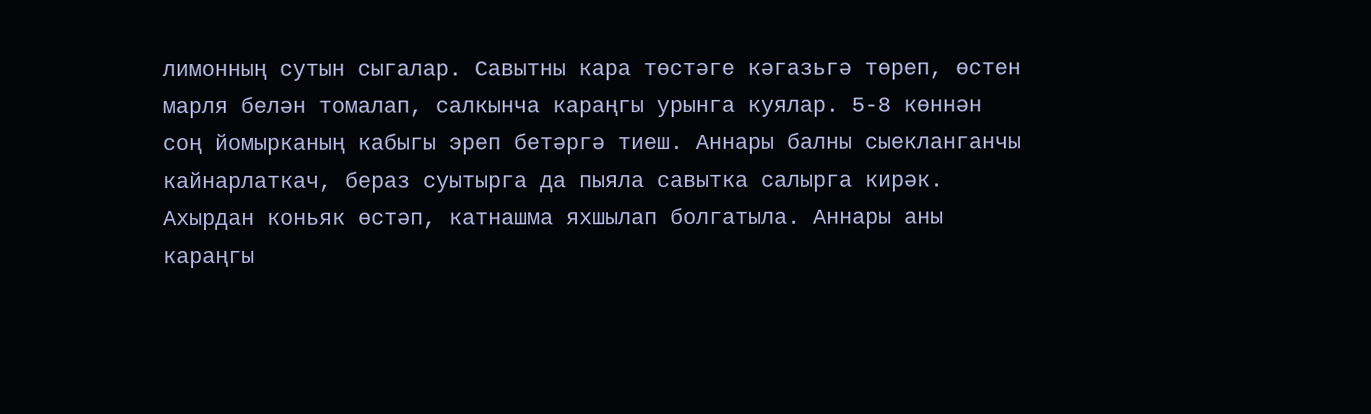лимонның сутын сыгалар. Савытны кара төстәге кәгазьгә төреп, өстен марля белән томалап, салкынча караңгы урынга куялар. 5-8 көннән соң йомырканың кабыгы эреп бетәргә тиеш. Аннары балны сыекланганчы кайнарлаткач, бераз суытырга да пыяла савытка салырга кирәк. Ахырдан коньяк өстәп, катнашма яхшылап болгатыла. Аннары аны караңгы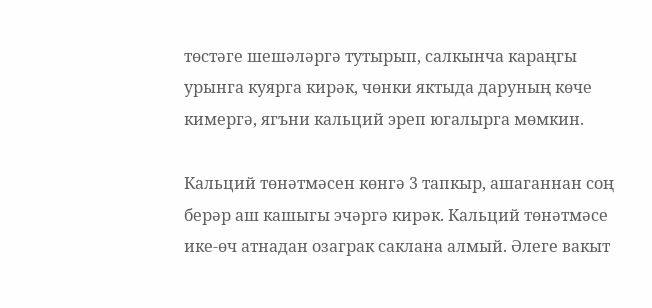төстәге шешәләргә тутырып, салкынча караңгы урынга куярга кирәк, чөнки яктыда даруның көче кимергә, ягъни кальций эреп югалырга мөмкин.

Кальций төнәтмәсен көнгә 3 тапкыр, ашаганнан соң берәр аш кашыгы эчәргә кирәк. Кальций төнәтмәсе ике-өч атнадан озаграк саклана алмый. Әлеге вакыт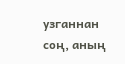узганнан соң, аның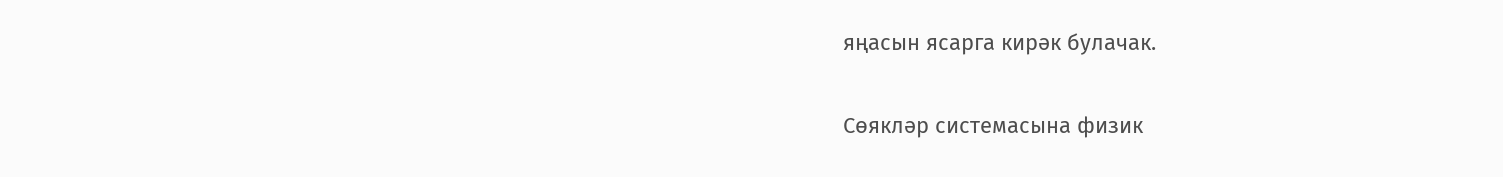яңасын ясарга кирәк булачак.

Сөякләр системасына физик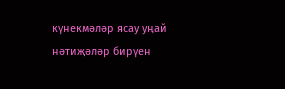күнекмәләр ясау уңай нәтиҗәләр бирүен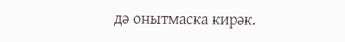дә онытмаска кирәк.